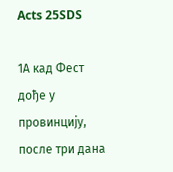Acts 25SDS

1А кад Фест дође у провинцију, после три дана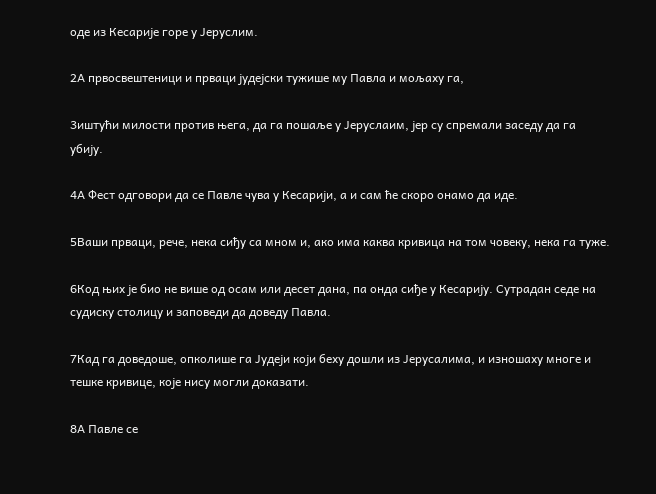оде из Кесарије горе у Јеруслим.

2А првосвештеници и прваци јудејски тужише му Павла и мољаху га,

3иштући милости против њега, да га пошаље у Јеруслаим, јер су спремали заседу да га убију.

4А Фест одговори да се Павле чува у Кесарији, а и сам ће скоро онамо да иде.

5Ваши прваци, рече, нека сиђу са мном и, ако има каква кривица на том човеку, нека га туже.

6Код њих је био не више од осам или десет дана, па онда сиђе у Кесарију. Сутрадан седе на судиску столицу и заповеди да доведу Павла.

7Кад га доведоше, опколише га Јудеји који беху дошли из Јерусалима, и изношаху многе и тешке кривице, које нису могли доказати.

8А Павле се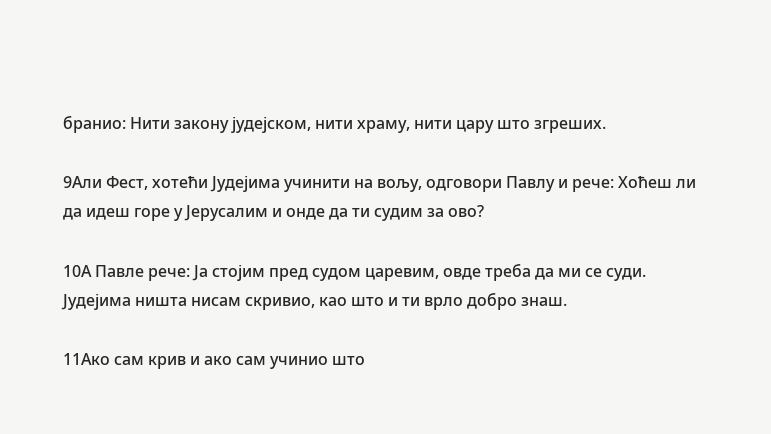бранио: Нити закону јудејском, нити храму, нити цару што згреших.

9Али Фест, хотећи Јудејима учинити на вољу, одговори Павлу и рече: Хоћеш ли да идеш горе у Јерусалим и онде да ти судим за ово?

10А Павле рече: Ја стојим пред судом царевим, овде треба да ми се суди. Јудејима ништа нисам скривио, као што и ти врло добро знаш.

11Ако сам крив и ако сам учинио што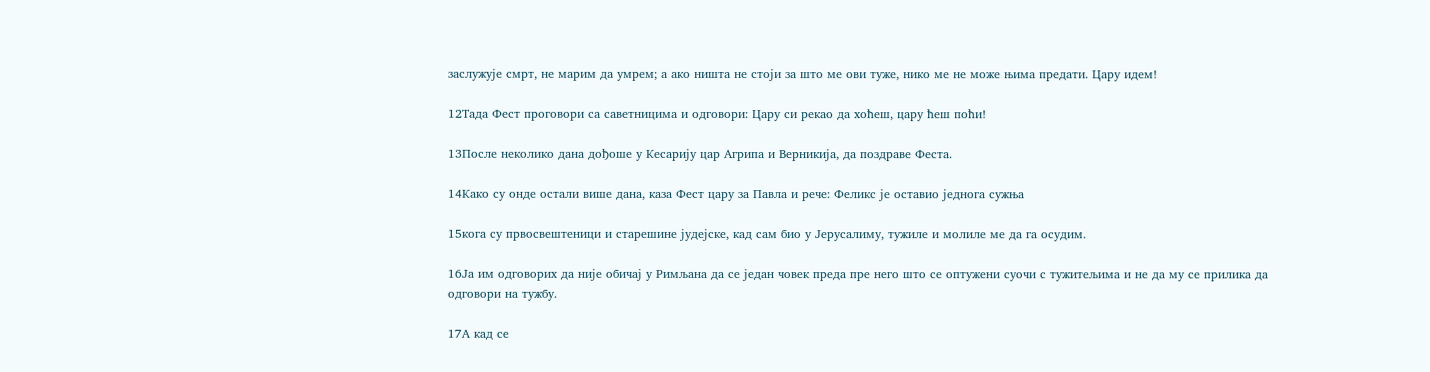заслужује смрт, не марим да умрем; а ако ништа не стоји за што ме ови туже, нико ме не може њима предати. Цару идем!

12Тада Фест проговори са саветницима и одговори: Цару си рекао да хоћеш, цару ћеш поћи!

13После неколико дана дођоше у Кесарију цар Агрипа и Верникија, да поздраве Феста.

14Како су онде остали више дана, каза Фест цару за Павла и рече: Феликс је оставио једнога сужња

15кога су првосвештеници и старешине јудејске, кад сам био у Јерусалиму, тужиле и молиле ме да га осудим.

16Ја им одговорих да није обичај у Римљана да се један човек преда пре него што се оптужени суочи с тужитељима и не да му се прилика да одговори на тужбу.

17А кад се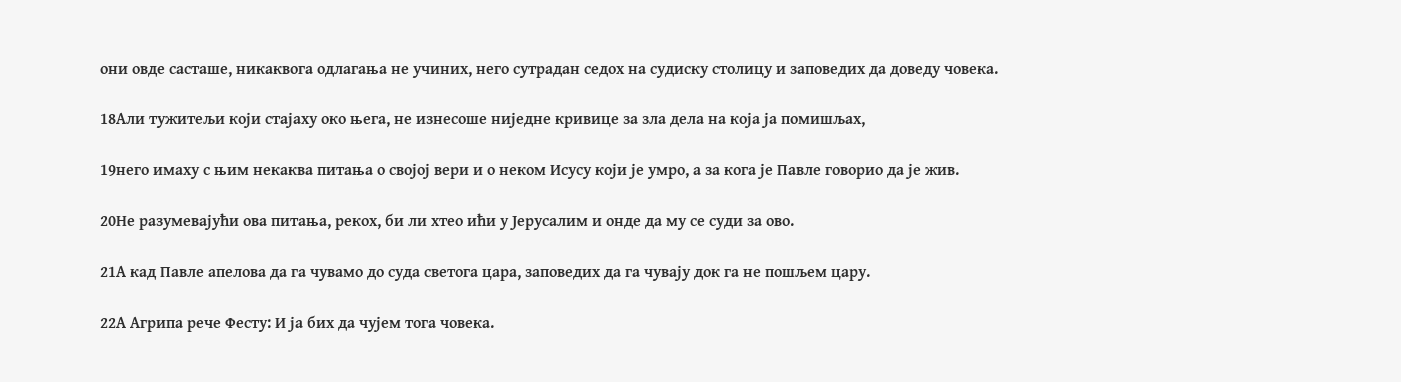они овде састаше, никаквога одлагања не учиних, него сутрадан седох на судиску столицу и заповедих да доведу човека.

18Али тужитељи који стајаху око њега, не изнесоше ниједне кривице за зла дела на која ја помишљах,

19него имаху с њим некаква питања о својој вери и о неком Исусу који је умро, а за кога је Павле говорио да је жив.

20Не разумевајући ова питања, рекох, би ли хтео ићи у Јерусалим и онде да му се суди за ово.

21А кад Павле апелова да га чувамо до суда светога цара, заповедих да га чувају док га не пошљем цару.

22А Агрипа рече Фесту: И ја бих да чујем тога човека.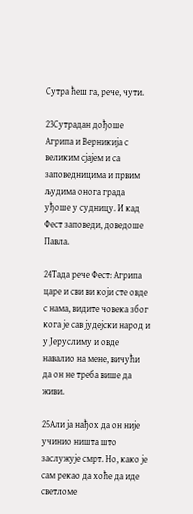Сутра ћеш га, рече, чути.

23Сутрадан дођоше Агрипа и Верникија с великим сјајем и са заповедницима и првим људима онога града уђоше у судницу. И кад Фест заповеди, доведоше Павла.

24Тада рече Фест: Агрипа царе и сви ви који сте овде с нама, видите човека због кога је сав јудејски народ и у Јеруслиму и овде навалио на мене, вичући да он не треба више да живи.

25Али ја нађох да он није учинио ништа што заслужује смрт. Но, како је сам рекао да хоће да иде светломе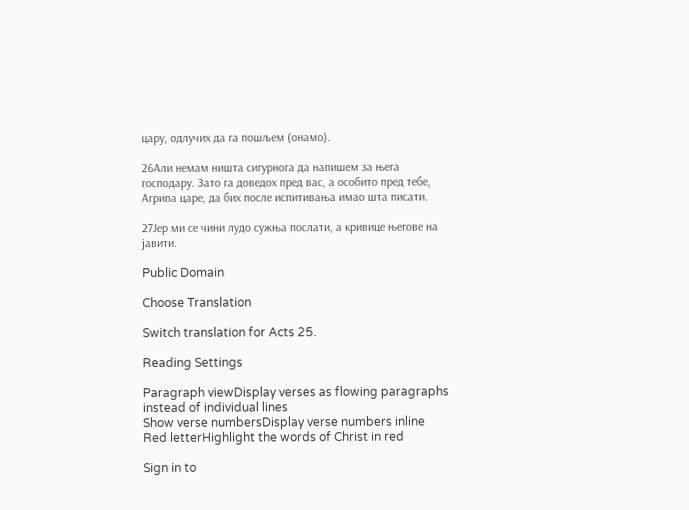цару, одлучих да га пошљем (онамо).

26Али немам ништа сигурнога да напишем за њега господару. Зато га доведох пред вас, а особито пред тебе, Агрипа царе, да бих после испитивања имао шта писати.

27Јер ми се чини лудо сужња послати, а кривице његове на јавити.

Public Domain

Choose Translation

Switch translation for Acts 25.

Reading Settings

Paragraph viewDisplay verses as flowing paragraphs instead of individual lines
Show verse numbersDisplay verse numbers inline
Red letterHighlight the words of Christ in red

Sign in to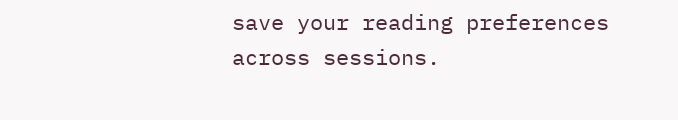save your reading preferences across sessions.